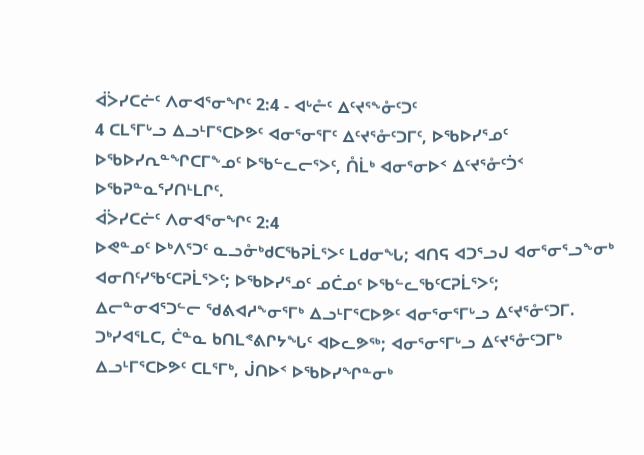ᐋᐴᓯᑕᓖᑦ ᐱᓂᐊᕐᓂᖏᑦ 2:4 - ᐊᒡᓔᑦ ᐃᑦᔪᕐᖕᓁᑦᑐᑦ
4 ᑕᒪᕐᒥᒡᓗ ᐃᓗᒻᒥᕐᑕᐅᕗᑦ ᐊᓂᕐᓂᕐᒥᑦ ᐃᑦᔪᕐᓁᑦᑐᒥᑦ, ᐅᖃᐅᓯᕐᓄᑦ ᐅᖃᐅᓯᕆᓐᖏᑕᒥᖕᓄᑦ ᐅᖃᓪᓚᓕᕐᐳᑦ, ᑍᒫᒃ ᐊᓂᕐᓂᐅᑉ ᐃᑦᔪᕐᓁᑦᑑᑉ ᐅᖃᕈᓐᓇᕐᓯᑎᒻᒪᒋᑦ.
ᐋᐴᓯᑕᓖᑦ ᐱᓂᐊᕐᓂᖏᑦ 2:4
ᐅᕙᓐᓄᑦ ᐅᒃᐱᕐᑐᑦ ᓇᓗᓁᒃᑯᑕᖃᕈᒫᕐᐳᑦ ᒪᑯᓂᖓ; ᐊᑎᕋ ᐊᑐᕐᓗᒍ ᐊᓂᕐᓂᕐᓗᖕᓂᒃ ᐊᓂᑎᑦᓯᖃᑦᑕᕈᒫᕐᐳᑦ; ᐅᖃᐅᓯᕐᓄᑦ ᓄᑖᓄᑦ ᐅᖃᓪᓚᖃᑦᑕᕈᒫᕐᐳᑦ;
ᐃᓕᓐᓂᐊᕐᑐᓪᓕ ᖁᕕᐊᓱᖕᓂᕐᒥᒃ ᐃᓗᒻᒥᕐᑕᐅᕗᑦ ᐊᓂᕐᓂᕐᒥᒡᓗ ᐃᑦᔪᕐᓁᑦᑐᒥ.
ᑐᒃᓯᐊᕐᒪᑕ, ᑖᓐᓇ ᑲᑎᒪᕝᕕᒋᔭᖓᑦ ᐊᐅᓚᕗᖅ; ᐊᓂᕐᓂᕐᒥᒡᓗ ᐃᑦᔪᕐᓁᑦᑐᒥᒃ ᐃᓗᒻᒥᕐᑕᐅᕗᑦ ᑕᒪᕐᒥᒃ, ᒎᑎᐅᑉ ᐅᖃᐅᓯᖏᓐᓂᒃ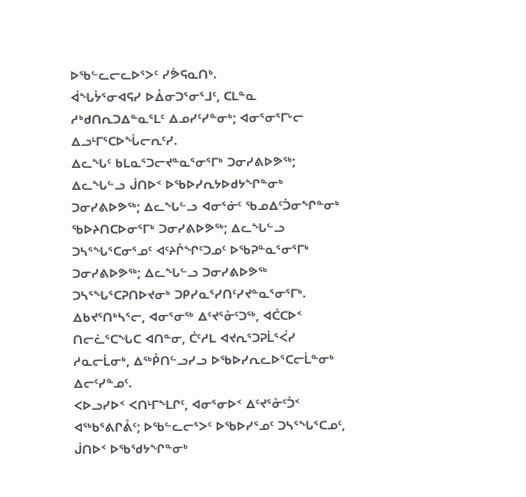ᐅᖃᓪᓚᓕᓚᐅᕐᐳᑦ ᓯᕘᕋᓇᑎᒃ.
ᐋᖓᔮᕐᓂᐊᕋᓯ ᐅᐂᓂᑐᕐᓂᕐᒧᑦ, ᑕᒪᓐᓇ ᓱᒃᑯᑎᕆᑐᐃᓐᓇᕐᒪᑦ ᐃᓄᓯᑦᓯᓐᓂᒃ; ᐊᓂᕐᓂᕐᒥᒡᓕ ᐃᓗᒻᒥᕐᑕᐅᖔᓕᕆᑦᓯ.
ᐃᓚᖓᑦ ᑲᒪᓇᕐᑐᓕᔪᓐᓇᕐᓂᕐᒥᒃ ᑐᓂᓯᕕᐅᕗᖅ; ᐃᓚᖓᓪᓗ ᒎᑎᐅᑉ ᐅᖃᐅᓯᕆᔭᐅᑯᔭᖏᓐᓂᒃ ᑐᓂᓯᕕᐅᕗᖅ; ᐃᓚᖓᓪᓗ ᐊᓂᕐᓃᑦ ᖃᓄᐃᑦᑑᓂᖏᓐᓂᒃ ᖃᐅᔨᑎᑕᐅᓂᕐᒥᒃ ᑐᓂᓯᕕᐅᕗᖅ; ᐃᓚᖓᓪᓗ ᑐᓴᕐᖓᕐᑕᓂᕐᓄᑦ ᐊᑦᔨᒌᖏᑦᑐᓄᑦ ᐅᖃᕈᓐᓇᕐᓂᕐᒥᒃ ᑐᓂᓯᕕᐅᕗᖅ; ᐃᓚᖓᓪᓗ ᑐᓂᓯᕕᐅᕗᖅ ᑐᓴᕐᖓᕐᑕᕈᑎᐅᔪᓂᒃ ᑐᑭᓯᓇᕐᓯᑎᑦᓯᔪᓐᓇᕐᓂᕐᒥᒃ.
ᐃᑲᔪᕐᑎᒃᓴᕐᓕ, ᐊᓂᕐᓂᖅ ᐃᑦᔪᕐᓁᑦᑐᖅ, ᐊᑖᑕᐅᑉ ᑎᓕᓛᕐᑕᖓᑕ ᐊᑎᓐᓂ, ᑖᑦᓱᒪ ᐊᔪᕆᕐᑐᕈᒫᕐᐹᓯ ᓱᓇᓕᒫᓂᒃ, ᐃᖅᑬᑎᓪᓗᓯᓗ ᐅᖃᐅᓯᕆᓚᐅᕐᑕᓕᒫᓐᓂᒃ ᐃᓕᑦᓯᓐᓄᑦ.
ᐸᐅᓗᓯᐅᑉ ᐸᑎᒻᒥᖕᒪᒋᑦ, ᐊᓂᕐᓂᐅᑉ ᐃᑦᔪᕐᓁᑦᑑᑉ ᐊᖅᑲᕐᕕᒋᕔᑦ; ᐅᖃᓪᓚᓕᕐᐳᑦ ᐅᖃᐅᓯᕐᓄᑦ ᑐᓴᕐᖓᕐᑕᓄᑦ, ᒎᑎᐅᑉ ᐅᖃᖁᔭᖏᓐᓂᒃ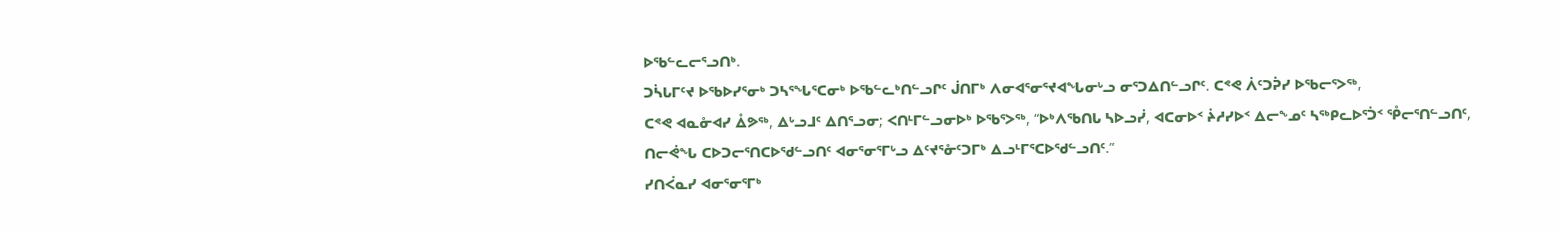ᐅᖃᓪᓚᓕᕐᓗᑎᒃ.
ᑐᓵᒐᒥᑦᔪ ᐅᖃᐅᓯᕐᓂᒃ ᑐᓴᕐᖓᕐᑕᓂᒃ ᐅᖃᓪᓚᒃᑎᓪᓗᒋᑦ ᒎᑎᒥᒃ ᐱᓂᐊᕐᓂᕐᔪᐊᖓᓂᒡᓗ ᓂᕐᑐᐃᑎᓪᓗᒋᑦ. ᑕᕝᕙ ᐲᑦᑐᕉᓯ ᐅᖃᓕᕐᐳᖅ,
ᑕᕝᕙ ᐊᓇᓁᐊᓯ ᐂᕗᖅ, ᐃᒡᓗᒧᑦ ᐃᑎᕐᓗᓂ; ᐸᑎᒻᒥᓪᓗᓂᐅᒃ ᐅᖃᕐᐳᖅ, “ᐅᒃᐱᖃᑎᒐ ᓴᐅᓗᓰ, ᐊᑕᓂᐅᑉ ᔩᓱᓯᐅᑉ ᐃᓕᖕᓄᑦ ᓴᖅᑭᓚᐅᕐᑑᑉ ᕾᓕᕐᑎᓪᓗᑎᑦ, ᑎᓕᕚᖓ ᑕᐅᑐᓕᕐᑎᑕᐅᖁᓪᓗᑎᑦ ᐊᓂᕐᓂᕐᒥᒡᓗ ᐃᑦᔪᕐᓁᑦᑐᒥᒃ ᐃᓗᒻᒥᕐᑕᐅᖁᓪᓗᑎᑦ.”
ᓯᑎᐹᓇᓯ ᐊᓂᕐᓂᕐᒥᒃ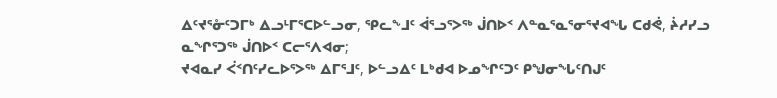ᐃᑦᔪᕐᓁᑦᑐᒥᒃ ᐃᓗᒻᒥᕐᑕᐅᓪᓗᓂ, ᕿᓚᖕᒧᑦ ᐋᕐᓗᕐᐳᖅ ᒎᑎᐅᑉ ᐱᓐᓇᕐᓇᕐᓂᕐᔪᐊᖓ ᑕᑯᕚ, ᔩᓱᓯᓗ ᓇᖏᕐᑐᖅ ᒎᑎᐅᑉ ᑕᓕᕐᐱᐊᓂ;
ᔪᐊᓇᓯ ᐹᑉᑎᑦᓯᓚᐅᕐᐳᖅ ᐃᒥᕐᒧᑦ, ᐅᓪᓗᐃᑦ ᒪᒃᑯᐊ ᐅᓄᖏᑦᑐᑦ ᑭᖑᓂᖓᑦᑎᒍᑦ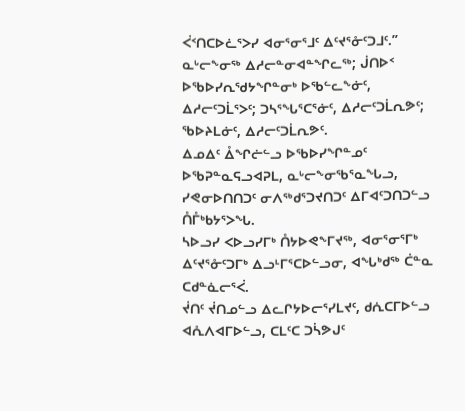ᐹᑉᑎᑕᐅᓛᕐᐳᓯ ᐊᓂᕐᓂᕐᒧᑦ ᐃᑦᔪᕐᓁᑦᑐᒧᑦ.”
ᓇᒡᓕᖕᓂᖅ ᐃᓱᓕᓐᓂᐊᓐᖏᓚᖅ; ᒎᑎᐅᑉ ᐅᖃᐅᓯᕆᖁᔭᖏᓐᓂᒃ ᐅᖃᓪᓚᖕᓃᑦ, ᐃᓱᓕᑦᑐᒫᕐᐳᑦ; ᑐᓴᕐᖓᕐᑕᕐᓃᑦ, ᐃᓱᓕᑦᑐᒫᕆᕗᑦ; ᖃᐅᔨᒪᓃᑦ, ᐃᓱᓕᑦᑐᒫᕆᕗᑦ.
ᐃᓄᐃᑦ ᐂᖏᓖᓪᓗ ᐅᖃᐅᓯᖏᓐᓄᑦ ᐅᖃᕈᓐᓇᕋᓗᐊᕈᒪ, ᓇᒡᓕᖕᓂᖃᕐᓇᖓᓗ, ᓯᕙᓂᐅᑎᑎᑐᑦ ᓂᐱᖅᑯᕐᑐᔪᑎᑐᑦ ᐃᒥᐊᑦᑐᑎᑐᓪᓗ ᑍᒤᒃᑲᔭᕐᐳᖓ.
ᓴᐅᓗᓯ ᐸᐅᓗᓯᒥᒃ ᑍᔭᐅᕙᖕᒥᔪᖅ, ᐊᓂᕐᓂᕐᒥᒃ ᐃᑦᔪᕐᓁᑦᑐᒥᒃ ᐃᓗᒻᒥᕐᑕᐅᓪᓗᓂ, ᐊᖓᒃᑯᖅ ᑖᓐᓇ ᑕᑯᓐᓈᓕᕐᐹ.
ᔫᑎᑦ ᔫᑎᓄᓪᓗ ᐃᓚᒋᔭᐅᓕᕐᓯᒪᔪᑦ, ᑯᕇᑕᒥᐅᓪᓗ ᐊᕅᐱᐊᒥᐅᓪᓗ, ᑕᒪᑦᑕ ᑐᓵᕗᒍᑦ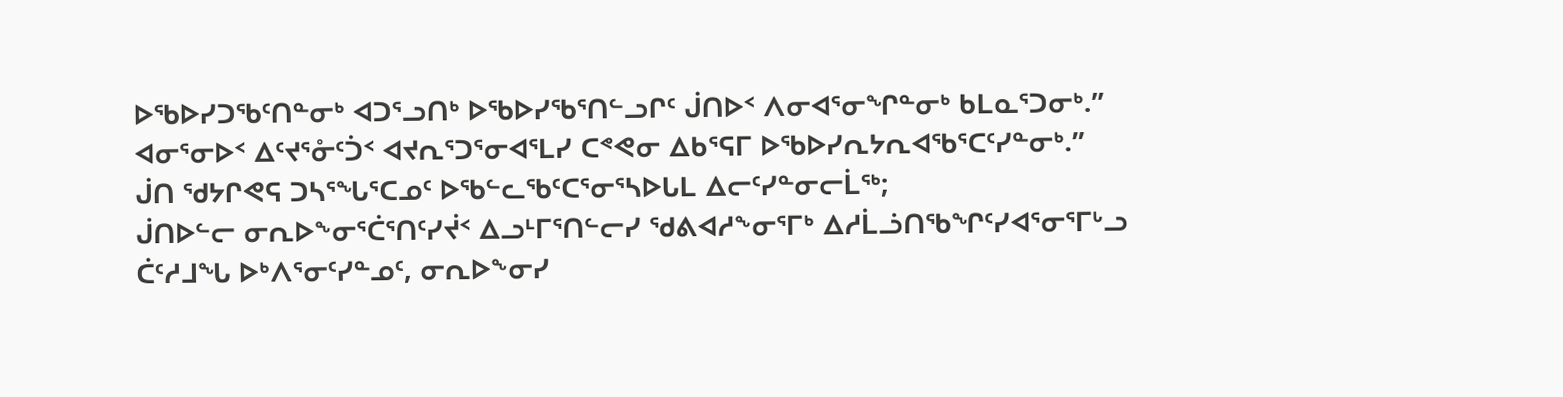ᐅᖃᐅᓯᑐᖃᑦᑎᓐᓂᒃ ᐊᑐᕐᓗᑎᒃ ᐅᖃᐅᓯᖃᕐᑎᓪᓗᒋᑦ ᒎᑎᐅᑉ ᐱᓂᐊᕐᓂᖏᓐᓂᒃ ᑲᒪᓇᕐᑐᓂᒃ.”
ᐊᓂᕐᓂᐅᑉ ᐃᑦᔪᕐᓁᑦᑑᑉ ᐊᔪᕆᕐᑐᕐᓂᐊᕐᒪᓯ ᑕᕝᕙᓂ ᐃᑲᕐᕋᒥ ᐅᖃᐅᓯᕆᔭᕆᐊᖃᕐᑕᑦᓯᓐᓂᒃ.”
ᒎᑎ ᖁᔭᒋᕙᕋ ᑐᓴᕐᖓᕐᑕᓄᑦ ᐅᖃᓪᓚᖃᑦᑕᕐᓂᕐᓴᐅᒐᒪ ᐃᓕᑦᓯᓐᓂᓕᒫᖅ;
ᒎᑎᐅᓪᓕ ᓂᕆᐅᖕᓂᕐᑖᕐᑎᑦᓯᔫᑉ ᐃᓗᒻᒥᕐᑎᓪᓕᓯ ᖁᕕᐊᓱᖕᓂᕐᒥᒃ ᐃᓱᒫᓘᑎᖃᖏᑦᓯᐊᕐᓂᕐᒥᒡᓗ ᑖᑦᓱᒧᖓ ᐅᒃᐱᕐᓂᑦᓯᓐᓄᑦ, ᓂᕆᐅᖕᓂᓯ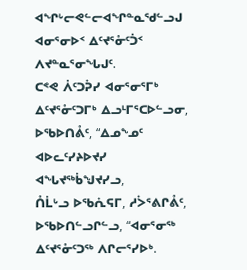ᐊᖏᒡᓕᕙᓪᓕᐊᖏᓐᓇᖁᓪᓗᒍ ᐊᓂᕐᓂᐅᑉ ᐃᑦᔪᕐᓁᑦᑑᑉ ᐱᔪᓐᓇᕐᓂᖓᒍᑦ.
ᑕᕝᕙ ᐲᑦᑐᕉᓯ ᐊᓂᕐᓂᕐᒥᒃ ᐃᑦᔪᕐᓁᑦᑐᒥᒃ ᐃᓗᒻᒥᕐᑕᐅᓪᓗᓂ, ᐅᖃᐅᑎᕔᑦ, “ᐃᓄᖕᓄᑦ ᐊᐅᓚᑦᓯᔨᐅᔪᓯ ᐊᖓᔪᖅᑳᖑᔪᓯᓗ,
ᑍᒫᒡᓗ ᐅᖃᕇᕋᒥ, ᓱᐴᕐᕕᒋᕔᑦ, ᐅᖃᐅᑎᓪᓗᒋᓪᓗ, “ᐊᓂᕐᓂᖅ ᐃᑦᔪᕐᓁᑦᑐᖅ ᐱᒋᓕᕐᓯᐅᒃ.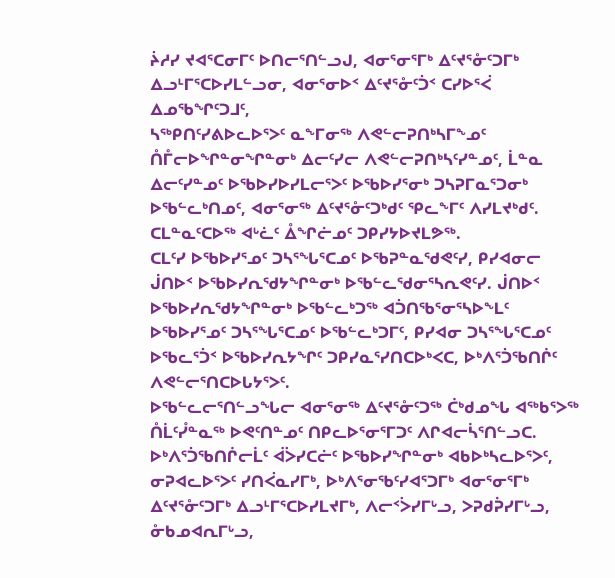ᔩᓱᓯ ᔪᐊᕐᑕᓂᒥᑦ ᐅᑎᓕᕐᑎᓪᓗᒍ, ᐊᓂᕐᓂᕐᒥᒃ ᐃᑦᔪᕐᓁᑦᑐᒥᒃ ᐃᓗᒻᒥᕐᑕᐅᓯᒪᓪᓗᓂ, ᐊᓂᕐᓂᐅᑉ ᐃᑦᔪᕐᓁᑦᑑᑉ ᑕᓯᐅᕐᐹ ᐃᓄᖃᖏᑦᑐᒧᑦ,
ᓴᖅᑭᑎᑦᓯᕕᐅᓚᐅᕐᐳᑦ ᓇᖕᒥᓂᖅ ᐱᕙᓪᓕᕈᑎᒃᓴᒥᖕᓄᑦ ᑍᒤᓕᐅᖏᓐᓂᖏᓐᓂᒃ ᐃᓕᑦᓯᓕ ᐱᕙᓪᓕᕈᑎᒃᓴᑦᓯᓐᓄᑦ, ᒫᓐᓇ ᐃᓕᑦᓯᓐᓄᑦ ᐅᖃᐅᓯᐅᓯᒪᓕᕐᐳᑦ ᐅᖃᐅᓯᕐᓂᒃ ᑐᓴᕈᒥᓇᕐᑐᓂᒃ ᐅᖃᓪᓚᒃᑎᓄᑦ, ᐊᓂᕐᓂᖅ ᐃᑦᔪᕐᓁᑦᑐᒃᑯᑦ ᕿᓚᖕᒥᑦ ᐱᓯᒪᔪᒃᑯᑦ. ᑕᒪᓐᓇᑦᑕᐅᖅ ᐊᒡᓛᑦ ᐂᖏᓖᓄᑦ ᑐᑭᓯᔭᐅᔪᒪᕗᖅ.
ᑕᒪᑦᓯ ᐅᖃᐅᓯᕐᓄᑦ ᑐᓴᕐᖓᕐᑕᓄᑦ ᐅᖃᕈᓐᓇᖁᕙᑦᓯ, ᑭᓯᐊᓂᓕ ᒎᑎᐅᑉ ᐅᖃᐅᓯᕆᖁᔭᖏᓐᓂᒃ ᐅᖃᓪᓚᖁᓂᕐᓴᕆᕙᑦᓯ. ᒎᑎᐅᑉ ᐅᖃᐅᓯᕆᖁᔭᖏᓐᓂᒃ ᐅᖃᓪᓚᒃᑐᖅ ᐊᑑᑎᖃᕐᓂᕐᓴᐅᖕᒪᑦ ᐅᖃᐅᓯᕐᓄᑦ ᑐᓴᕐᖓᕐᑕᓄᑦ ᐅᖃᓪᓚᒃᑐᒥᑦ, ᑭᓯᐊᓂ ᑐᓴᕐᖓᕐᑕᓄᑦ ᐅᖃᓚᕐᑑᑉ ᐅᖃᐅᓯᕆᔭᖏᑦ ᑐᑭᓯᓇᕐᓯᑎᑕᐅᒃᐸᑕ, ᐅᒃᐱᕐᑑᖃᑎᒌᑦ ᐱᕙᓪᓕᕐᑎᑕᐅᒐᔭᕐᐳᑦ.
ᐅᖃᓪᓚᓕᕐᑎᓪᓗᖓᓕ ᐊᓂᕐᓂᖅ ᐃᑦᔪᕐᓁᑦᑐᖅ ᑖᒃᑯᓄᖓ ᐊᖅᑲᕐᐳᖅ ᑍᒫᑦᓮᓐᓇᖅ ᐅᕙᑦᑎᓐᓄᑦ ᑎᑭᓚᐅᕐᓂᕐᒥᑐᑦ ᐱᒋᐊᓕᓵᕐᑎᓪᓗᑕ.
ᐅᒃᐱᕐᑑᖃᑎᒌᓕᒫᑦ ᐋᐴᓯᑕᓖᑦ ᐅᖃᐅᓯᖏᓐᓂᒃ ᐊᑲᐅᒃᓴᓚᐅᕐᐳᑦ, ᓂᕈᐊᓚᐅᕐᐳᑦ ᓯᑎᐹᓇᓯᒥᒃ, ᐅᒃᐱᕐᓂᖃᑦᓯᐊᕐᑐᒥᒃ ᐊᓂᕐᓂᕐᒥᒃ ᐃᑦᔪᕐᓁᑦᑐᒥᒃ ᐃᓗᒻᒥᕐᑕᐅᓯᒪᔪᒥᒃ, ᐱᓕᑉᐴᓯᒥᒡᓗ, ᐳᕈᑯᕉᓯᒥᒡᓗ, ᓁᑲᓄᐊᕆᒥᒡᓗ,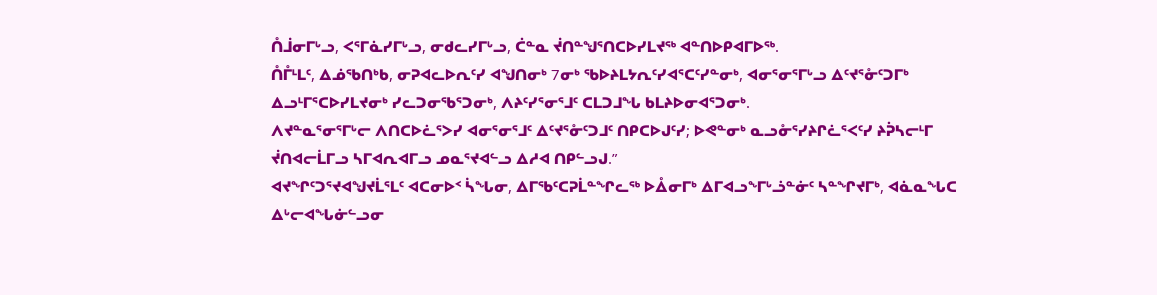ᑍᒨᓂᒥᒡᓗ, ᐸᕐᒥᓈᓯᒥᒡᓗ, ᓂᑯᓚᓯᒥᒡᓗ, ᑖᓐᓇ ᔫᑎᓐᖑᕐᑎᑕᐅᓯᒪᔪᖅ ᐊᓐᑎᐅᑭᐊᒥᐅᖅ.
ᑍᒤᒻᒪᑦ, ᐃᓅᖃᑎᒃᑲ, ᓂᕈᐊᓚᐅᕆᑦᓯ ᐊᖑᑎᓂᒃ 7ᓂᒃ ᖃᐅᔨᒪᔭᕆᑦᓯᐊᕐᑕᑦᓯᓐᓂᒃ, ᐊᓂᕐᓂᕐᒥᒡᓗ ᐃᑦᔪᕐᓁᑦᑐᒥᒃ ᐃᓗᒻᒥᕐᑕᐅᓯᒪᔪᓂᒃ ᓯᓚᑐᓂᖃᕐᑐᓂᒃ, ᐱᔨᑦᓯᕐᓂᕐᒧᑦ ᑕᒪᑐᒧᖓ ᑲᒪᔨᐅᓂᐊᕐᑐᓂᒃ.
ᐱᔪᓐᓇᕐᓂᕐᒥᒡᓕ ᐱᑎᑕᐅᓛᕐᐳᓯ ᐊᓂᕐᓂᕐᒧᑦ ᐃᑦᔪᕐᓁᑦᑐᒧᑦ ᑎᑭᑕᐅᒍᑦᓯ; ᐅᕙᓐᓂᒃ ᓇᓗᓁᕐᓯᔨᒋᓛᕐᐸᑦᓯ ᔨᕉᓴᓕᒻᒥ ᔫᑎᐊᓕᒫᒥᓗ ᓴᒥᐊᕆᐊᒥᓗ ᓄᓇᕐᔪᐊᓪᓗ ᐃᓱᐊ ᑎᑭᓪᓗᒍ.”
ᐊᔪᖏᑦᑐᕐᔪᐊᖑᔪᒫᕐᒪᑦ ᐊᑕᓂᐅᑉ ᓵᖓᓂ, ᐃᒥᖃᑦᑕᕈᒫᓐᖏᓚᖅ ᐅᐂᓂᒥᒃ ᐃᒥᐊᓗᖕᒥᒡᓘᓐᓃᑦ ᓴᓐᖏᔪᒥᒃ, ᐊᓈᓇᖓᑕ ᐃᒡᓕᐊᖓᓃᓪᓗᓂ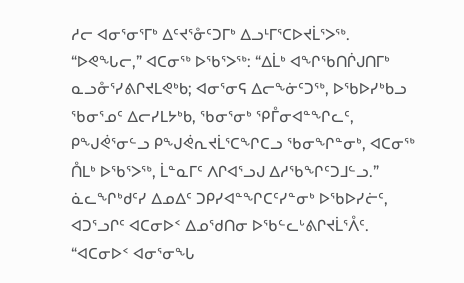ᓱᓕ ᐊᓂᕐᓂᕐᒥᒃ ᐃᑦᔪᕐᓁᑦᑐᒥᒃ ᐃᓗᒻᒥᕐᑕᐅᔪᒫᕐᐳᖅ.
“ᐅᕙᖓᓕ,” ᐊᑕᓂᖅ ᐅᖃᕐᐳᖅ: “ᐃᒫᒃ ᐊᖏᖃᑎᒌᒍᑎᒥᒃ ᓇᓗᓁᕐᓯᕕᒋᔪᒪᕙᒃᑲ; ᐊᓂᕐᓂᕋ ᐃᓕᖕᓃᑦᑐᖅ, ᐅᖃᐅᓯᒃᑲᓗ ᖃᓂᕐᓄᑦ ᐃᓕᓯᒪᔭᒃᑲ, ᖃᓂᕐᓂᒃ ᕿᒤᓂᐊᓐᖏᓚᑦ, ᑭᖑᕚᕐᓂᓪᓗ ᑭᖑᕚᕆᔪᒫᕐᑕᖏᑕᓗ ᖃᓂᖏᓐᓂᒃ, ᐊᑕᓂᖅ ᑍᒪᒃ ᐅᖃᕐᐳᖅ, ᒫᓐᓇᒥᑦ ᐱᒋᐊᕐᓗᒍ ᐃᓱᖃᖏᑦᑐᒧᓪᓗ.”
ᓈᓚᖏᒃᑯᑦᓯ ᐃᓄᐃᑦ ᑐᑭᓯᐊᓐᖏᑕᑦᓯᓐᓂᒃ ᐅᖃᐅᓯᓖᑦ, ᐊᑐᕐᓗᒋᑦ ᐊᑕᓂᐅᑉ ᐃᓄᖁᑎᓂ ᐅᖃᓪᓚᒡᕕᒋᔪᒫᕐᐰᑦ.
“ᐊᑕᓂᐅᑉ ᐊᓂᕐᓂᖓ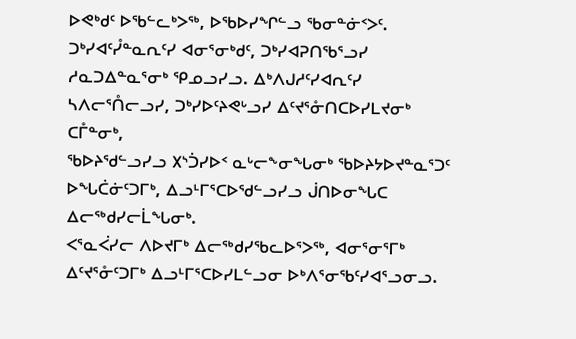ᐅᕙᒃᑯᑦ ᐅᖃᓪᓚᒃᐳᖅ, ᐅᖃᐅᓯᖏᓪᓗ ᖃᓂᓐᓃᑉᐳᑦ.
ᑐᒃᓯᐊᑦᓮᓐᓇᕆᑦᓯ ᐊᓂᕐᓂᒃᑯᑦ, ᑐᒃᓯᐊᕈᑎᖃᕐᓗᓯ ᓱᓇᑐᐃᓐᓇᕐᓂᒃ ᕿᓄᓗᓯᓗ. ᐃᒃᐱᒍᓱᑦᓯᐊᕆᑦᓯ ᓴᐱᓕᕐᑍᓕᓗᓯ, ᑐᒃᓯᐅᑦᔨᕙᒡᓗᓯ ᐃᑦᔪᕐᓁᑎᑕᐅᓯᒪᔪᓂᒃ ᑕᒤᓐᓂᒃ,
ᖃᐅᔨᖁᓪᓗᓯᓗ ᙭ᔅᑑᓯᐅᑉ ᓇᒡᓕᖕᓂᖓᓂᒃ ᖃᐅᔨᔭᐅᔪᓐᓇᕐᑐᑦ ᐅᖓᑖᓃᑦᑐᒥᒃ, ᐃᓗᒻᒥᕐᑕᐅᖁᓪᓗᓯᓗ ᒎᑎᐅᓂᖓᑕ ᐃᓕᖅᑯᓯᓕᒫᖓᓂᒃ.
ᐸᕐᓇᐹᓯᓕ ᐱᐅᔪᒥᒃ ᐃᓕᖅᑯᓯᖃᓚᐅᕐᐳᖅ, ᐊᓂᕐᓂᕐᒥᒃ ᐃᑦᔪᕐᓁᑦᑐᒥᒃ ᐃᓗᒻᒥᕐᑕᐅᓯᒪᓪᓗᓂ ᐅᒃᐱᕐᓂᖃᑦᓯᐊᕐᓗᓂᓗ.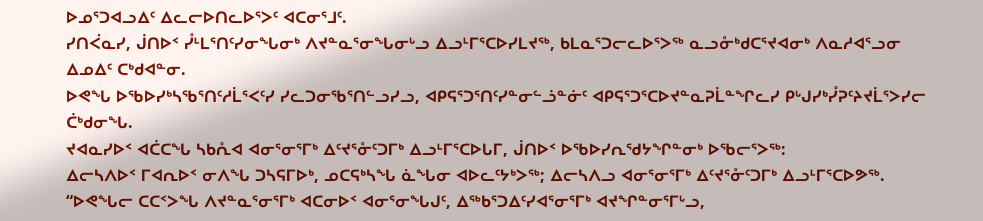ᐅᓄᕐᑐᐊᓗᐃᑦ ᐃᓚᓕᐅᑎᓚᐅᕐᐳᑦ ᐊᑕᓂᕐᒧᑦ.
ᓯᑎᐹᓇᓯ, ᒎᑎᐅᑉ ᓮᒻᒪᕐᑎᑦᓯᓂᖓᓂᒃ ᐱᔪᓐᓇᕐᓂᖓᓂᒡᓗ ᐃᓗᒻᒥᕐᑕᐅᓯᒪᔪᖅ, ᑲᒪᓇᕐᑐᓕᓚᐅᕐᐳᖅ ᓇᓗᓁᒃᑯᑕᕐᔪᐊᓂᒃ ᐱᓇᓱᐊᕐᓗᓂ ᐃᓄᐃᑦ ᑕᒃᑯᐊᓐᓂ.
ᐅᕙᖓ ᐅᖃᐅᓯᒃᓴᖃᕐᑎᑦᓱᒫᕐᐸᑦᓯ ᓯᓚᑐᓂᖃᕐᑎᓪᓗᓯᓗ, ᐊᑭᕋᕐᑐᕐᑎᑦᓯᓐᓂᓪᓘᓐᓃᑦ ᐊᑭᕋᕐᑐᕐᑕᐅᔪᓐᓇᕈᒫᓐᖏᓚᓯ ᑭᒡᒍᓯᒃᓮᕈᑦᔨᔪᒫᕐᐳᓯᓕ ᑖᒃᑯᓂᖓ.
ᔪᐊᓇᓯᐅᑉ ᐊᑖᑕᖓ ᓴᑲᕅᐊ ᐊᓂᕐᓂᕐᒥᒃ ᐃᑦᔪᕐᓁᑦᑐᒥᒃ ᐃᓗᒻᒥᕐᑕᐅᒐᒥ, ᒎᑎᐅᑉ ᐅᖃᐅᓯᕆᖁᔭᖏᓐᓂᒃ ᐅᖃᓕᕐᐳᖅ:
ᐃᓕᓴᐱᐅᑉ ᒥᐊᕆᐅᑉ ᓂᐱᖓ ᑐᓴᕋᒥᐅᒃ, ᓄᑕᕋᒃᓴᖓ ᓈᖓᓂ ᐊᐅᓚᑦᔭᒃᐳᖅ; ᐃᓕᓴᐱᓗ ᐊᓂᕐᓂᕐᒥᒃ ᐃᑦᔪᕐᓁᑦᑐᒥᒃ ᐃᓗᒻᒥᕐᑕᐅᕗᖅ.
“ᐅᕙᖓᓕ ᑕᑕᑉᐳᖓ ᐱᔪᓐᓇᕐᓂᕐᒥᒃ ᐊᑕᓂᐅᑉ ᐊᓂᕐᓂᖓᒍᑦ, ᐃᖅᑲᕐᑐᐃᑦᓯᐊᕐᓂᕐᒥᒃ ᐊᔪᖏᓐᓂᕐᒥᒡᓗ,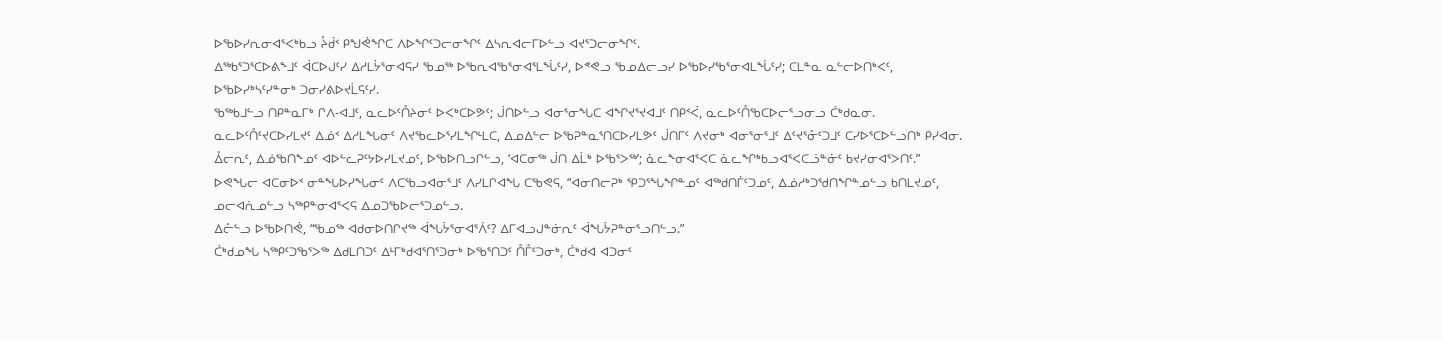ᐅᖃᐅᓯᕆᓂᐊᕐᐸᒃᑲᓗ ᔧᑰᑉ ᑭᖑᕚᖏᑕ ᐱᐅᖏᑦᑐᓕᓂᖏᑦ ᐃᓴᕆᐊᓕᒥᐅᓪᓗ ᐊᔪᕐᑐᓕᓂᖏᑦ.
ᐃᖅᑲᕐᑐᕐᑕᐅᕕᖕᒧᑦ ᐋᑕᐅᒍᑦᓯ ᐃᓱᒪᔮᕐᓂᐊᕋᓯ ᖃᓄᖅ ᐅᖃᕆᐊᖃᕐᓂᐊᕐᒪᖔᑦᓯ, ᐅᕝᕙᓗ ᖃᓄᐃᓕᓗᓯ ᐅᖃᐅᓯᖃᕐᓂᐊᒪᖔᑦᓯ; ᑕᒪᓐᓇ ᓇᓪᓕᐅᑎᒃᐸᑦ, ᐅᖃᐅᓯᒃᓴᑦᓯᓐᓂᒃ ᑐᓂᓯᕕᐅᔪᒫᕋᑦᓯ.
ᖃᖅᑲᒧᓪᓗ ᑎᑭᓐᓇᒥᒃ ᒋᐱ-ᐊᒧᑦ, ᓇᓚᐅᑦᑍᔨᓂᑦ ᐅᐸᒃᑕᐅᕗᑦ; ᒎᑎᐅᓪᓗ ᐊᓂᕐᓂᖓᑕ ᐊᖏᔪᕐᔪᐊᒧᑦ ᑎᑭᑉᐹ, ᓇᓚᐅᑦᑍᖃᑕᐅᓕᕐᓗᓂᓗ ᑖᒃᑯᓇᓂ.
ᓇᓚᐅᑦᑍᑦᔪᑕᐅᓯᒪᔪᑦ ᐃᓅᑉ ᐃᓱᒪᖓᓂᑦ ᐱᔪᖃᓚᐅᕐᓯᒪᖏᒻᒪᑕ, ᐃᓄᐃᓪᓕ ᐅᖃᕈᓐᓇᕐᑎᑕᐅᓯᒪᕗᑦ ᒎᑎᒥᑦ ᐱᔪᓂᒃ ᐊᓂᕐᓂᕐᒧᑦ ᐃᑦᔪᕐᓁᑦᑐᒧᑦ ᑕᓯᐅᕐᑕᐅᓪᓗᑎᒃ ᑭᓯᐊᓂ.
ᐂᓕᕆᑦ, ᐃᓅᖃᑎᖕᓄᑦ ᐊᐅᓪᓚᕈᑦᔭᐅᓯᒪᔪᓄᑦ, ᐅᖃᐅᑎᓗᒋᓪᓗ, ‘ᐊᑕᓂᖅ ᒎᑎ ᐃᒫᒃ ᐅᖃᕐᐳᖅ’; ᓈᓚᖕᓂᐊᕐᐸᑕ ᓈᓚᖏᒃᑲᓗᐊᕐᐸᑕᓘᓐᓃᑦ ᑲᔪᓯᓂᐊᕐᐳᑎᑦ.”
ᐅᕙᖓᓕ ᐊᑕᓂᐅᑉ ᓂᓐᖓᐅᓯᖓᓂᑦ ᐱᑕᖃᓗᐊᓂᕐᒧᑦ ᐱᓯᒪᒋᐊᖓ ᑕᖃᕙᕋ, “ᐊᓂᑎᓕᕈᒃ ᕿᑐᕐᖓᖏᓐᓄᑦ ᐊᖅᑯᑎᒦᑦᑐᓄᑦ, ᐃᓅᓱᒃᑐᖁᑎᖏᓐᓄᓪᓗ ᑲᑎᒪᔪᓄᑦ, ᓄᓕᐊᕇᓄᓪᓗ ᓴᖅᑭᓐᓂᐊᕐᐸᕋ ᐃᓄᑐᖃᐅᓕᕐᑐᓄᓪᓗ.
ᐃᓔᓪᓗ ᐅᖃᐅᑎᕚ, “ᖃᓄᖅ ᐊᑯᓂᐅᑎᒋᔪᖅ ᐋᖓᔮᕐᓂᐊᕐᐲᑦ? ᐃᒥᐊᓗᒍᓐᓃᕆᑦ ᐋᖓᔮᕈᓐᓂᕐᓗᑎᓪᓗ.”
ᑖᒃᑯᓄᖓ ᓴᖅᑭᑦᑐᖃᕐᐳᖅ ᐃᑯᒪᑎᑐᑦ ᐃᒻᒥᒃᑯᐊᕐᑎᕐᑐᓂᒃ ᐅᖃᕐᑎᑐᑦ ᑍᒤᑦᑐᓂᒃ, ᑖᒃᑯᐊ ᐊᑐᓂᑦ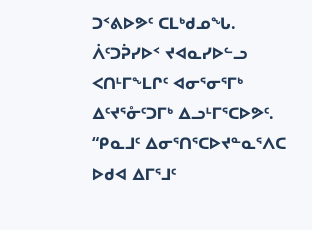ᑐᑉᕕᐅᕗᑦ ᑕᒪᒃᑯᓄᖓ.
ᐲᑦᑐᕉᓯᐅᑉ ᔪᐊᓇᓯᐅᓪᓗ ᐸᑎᒻᒥᖕᒪᒋᑦ ᐊᓂᕐᓂᕐᒥᒃ ᐃᑦᔪᕐᓁᑦᑐᒥᒃ ᐃᓗᒻᒥᕐᑕᐅᕗᑦ.
“ᑭᓇᒧᑦ ᐃᓂᕐᑎᕐᑕᐅᔪᓐᓇᕐᐱᑕ ᐅᑯᐊ ᐃᒥᕐᒧᑦ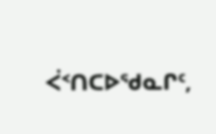ᐹᑉᑎᑕᐅᖁᓇᒋᑦ,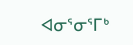ᐊᓂᕐᓂᕐᒥᒃ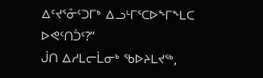ᐃᑦᔪᕐᓁᑦᑐᒥᒃ ᐃᓗᒻᒥᕐᑕᐅᖕᒥᖕᒪᑕ ᐅᕙᑦᑎᑑᑦ?”
ᒎᑎ ᐃᓱᒪᓕᒫᓂᒃ ᖃᐅᔨᒪᔪᖅ,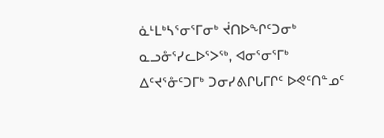ᓈᒻᒪᒃᓴᕐᓂᕐᒥᓂᒃ ᔫᑎᐅᖏᑦᑐᓂᒃ ᓇᓗᓁᕐᓯᓚᐅᕐᐳᖅ, ᐊᓂᕐᓂᕐᒥᒃ ᐃᑦᔪᕐᓁᑦᑐᒥᒃ ᑐᓂᓯᕕᒋᒐᒥᒋᑦ ᐅᕙᑦᑎᓐᓄᑦ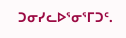ᑐᓂᓯᓚᐅᕐᓂᕐᒥᑐᑦ.